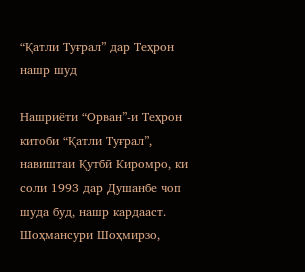“Қатли Туғрал” дар Теҳрон нашр шуд

Нашриёти “Орван”-и Теҳрон китоби “Қатли Туғрал”, навиштаи Қутбӣ Киромро, ки соли 1993 дар Душанбе чоп шуда буд, нашр кардааст. Шоҳмансури Шоҳмирзо,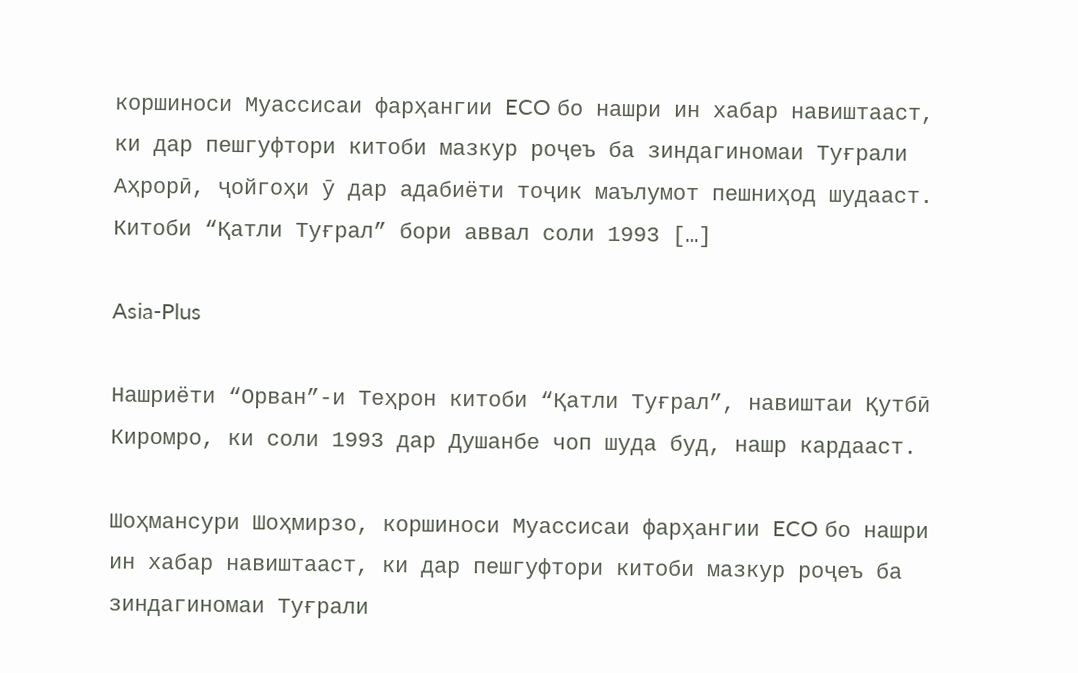коршиноси Муассисаи фарҳангии ECO бо нашри ин хабар навиштааст, ки дар пешгуфтори китоби мазкур роҷеъ ба зиндагиномаи Туғрали Аҳрорӣ, ҷойгоҳи ӯ дар адабиёти тоҷик маълумот пешниҳод шудааст. Китоби “Қатли Туғрал” бори аввал соли 1993 […]

Asia-Plus

Нашриёти “Орван”-и Теҳрон китоби “Қатли Туғрал”, навиштаи Қутбӣ Киромро, ки соли 1993 дар Душанбе чоп шуда буд, нашр кардааст.

Шоҳмансури Шоҳмирзо, коршиноси Муассисаи фарҳангии ECO бо нашри ин хабар навиштааст, ки дар пешгуфтори китоби мазкур роҷеъ ба зиндагиномаи Туғрали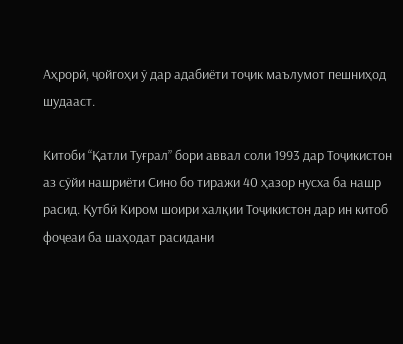Аҳрорӣ, ҷойгоҳи ӯ дар адабиёти тоҷик маълумот пешниҳод шудааст.

Китоби “Қатли Туғрал” бори аввал соли 1993 дар Тоҷикистон аз сӯйи нашриёти Сино бо тиражи 40 ҳазор нусха ба нашр расид. Қутбӣ Киром шоири халқии Тоҷикистон дар ин китоб фоҷеаи ба шаҳодат расидани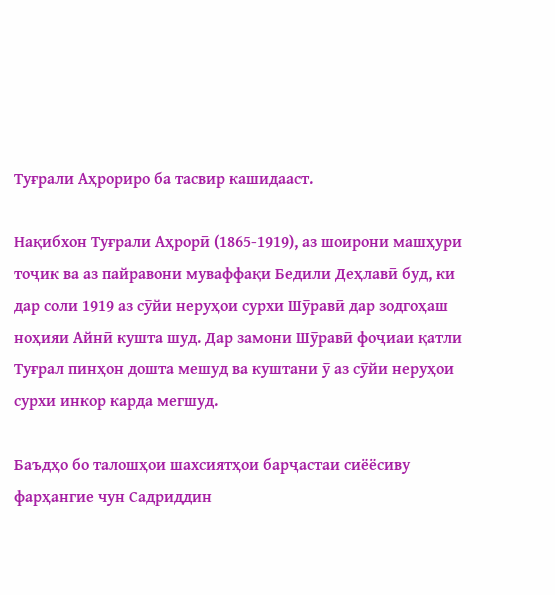Туғрали Аҳрориро ба тасвир кашидааст.

Нақибхон Туғрали Аҳрорӣ (1865-1919), аз шоирони машҳури тоҷик ва аз пайравони муваффақи Бедили Деҳлавӣ буд, ки дар соли 1919 аз сӯйи неруҳои сурхи Шӯравӣ дар зодгоҳаш ноҳияи Айнӣ кушта шуд. Дар замони Шӯравӣ фоҷиаи қатли Туғрал пинҳон дошта мешуд ва куштани ӯ аз сӯйи неруҳои сурхи инкор карда мегшуд.

Баъдҳо бо талошҳои шахсиятҳои барҷастаи сиёёсиву фарҳангие чун Садриддин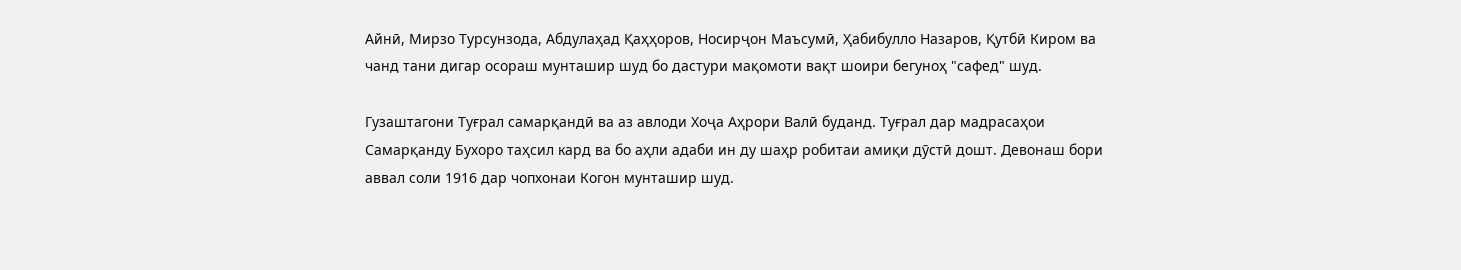Айнӣ, Мирзо Турсунзода, Абдулаҳад Қаҳҳоров, Носирҷон Маъсумӣ, Ҳабибулло Назаров, Қутбӣ Киром ва чанд тани дигар осораш мунташир шуд бо дастури мақомоти вақт шоири бегуноҳ "сафед" шуд.

Гузаштагони Туғрал самарқандӣ ва аз авлоди Хоҷа Аҳрори Валӣ буданд. Туғрал дар мадрасаҳои Самарқанду Бухоро таҳсил кард ва бо аҳли адаби ин ду шаҳр робитаи амиқи дӯстӣ дошт. Девонаш бори аввал соли 1916 дар чопхонаи Когон мунташир шуд.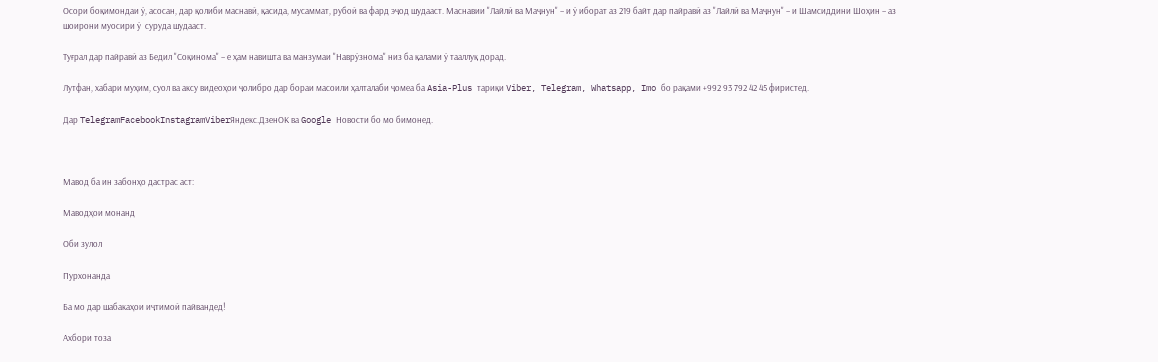Осори боқимондаи ӯ, асосан, дар қолиби маснавӣ, қасида, мусаммат, рубоӣ ва фард эҷод шудааст. Маснавии "Лайлӣ ва Маҷнун" – и ӯ иборат аз 219 байт дар пайравӣ аз "Лайлӣ ва Маҷнун" – и Шамсиддини Шоҳин – аз шоирони муосири ӯ  суруда шудааст.

Туғрал дар пайравӣ аз Бедил "Соқинома" – е ҳам навишта ва манзумаи "Наврӯзнома" низ ба қалами ӯ тааллуқ дорад.

Лутфан, хабари муҳим, суол ва аксу видеоҳои ҷолибро дар бораи масоили ҳалталаби ҷомеа ба Asia-Plus тариқи Viber, Telegram, Whatsapp, Imo бо рақами +992 93 792 42 45 фиристед.

Дар TelegramFacebookInstagramViberЯндекс.ДзенOK ва Google Новости бо мо бимонед.



Мавод ба ин забонҳо дастрас аст:

Маводҳои монанд

Оби зулол

Пурхонанда

Ба мо дар шабакаҳои иҷтимоӣ пайвандед!

Ахбори тоза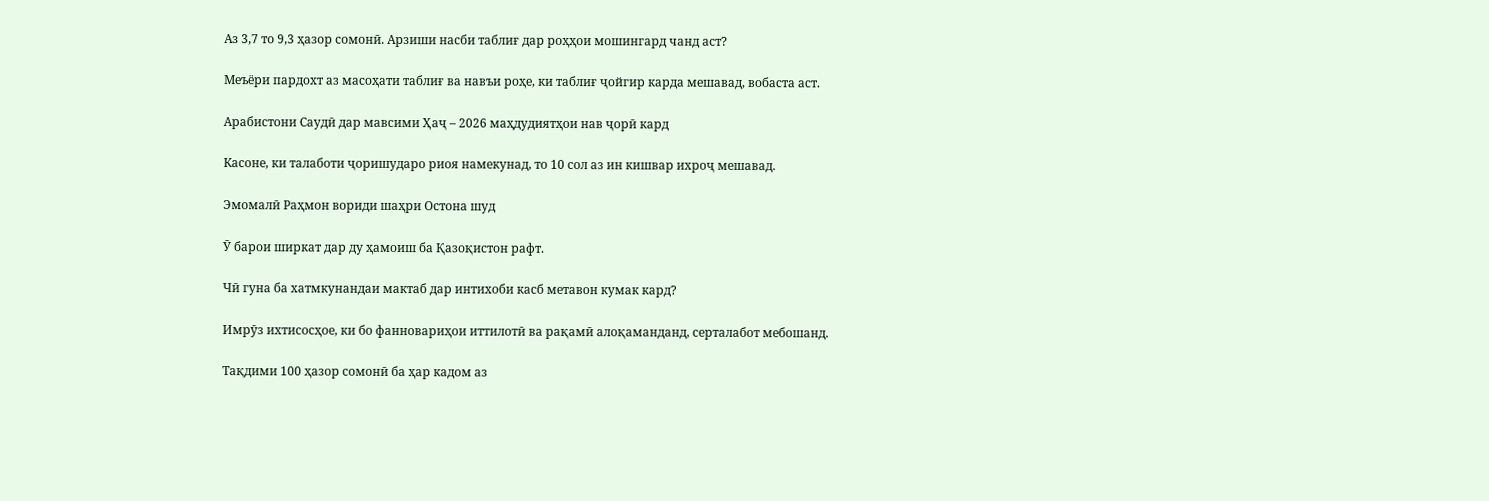Аз 3,7 то 9,3 ҳазор сомонӣ. Арзиши насби таблиғ дар роҳҳои мошингард чанд аст?

Меъёри пардохт аз масоҳати таблиғ ва навъи роҳе, ки таблиғ ҷойгир карда мешавад, вобаста аст.

Арабистони Саудӣ дар мавсими Ҳаҷ – 2026 маҳдудиятҳои нав ҷорӣ кард

Касоне, ки талаботи ҷоришударо риоя намекунад, то 10 сол аз ин кишвар ихроҷ мешавад.

Эмомалӣ Раҳмон вориди шаҳри Остона шуд

Ӯ барои ширкат дар ду ҳамоиш ба Қазоқистон рафт.

Чӣ гуна ба хатмкунандаи мактаб дар интихоби касб метавон кумак кард?

Имрӯз ихтисосҳое, ки бо фанновариҳои иттилотӣ ва рақамӣ алоқаманданд, серталабот мебошанд.

Тақдими 100 ҳазор сомонӣ ба ҳар кадом аз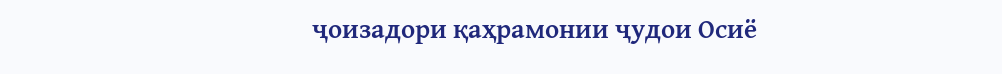ҷоизадори қаҳрамонии ҷудои Осиё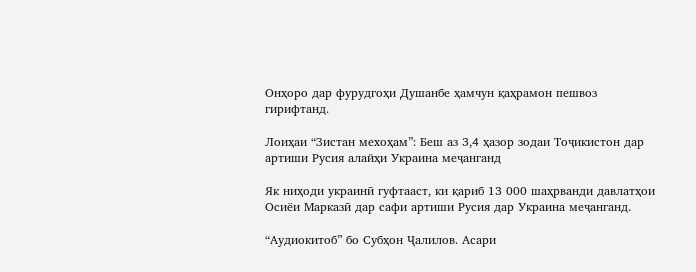Онҳоро дар фурудгоҳи Душанбе ҳамчун қаҳрамон пешвоз гирифтанд.

Лоиҳаи “Зистан мехоҳам”: Беш аз 3,4 ҳазор зодаи Тоҷикистон дар артиши Русия алайҳи Украина меҷанганд

Як ниҳоди украинӣ гуфтааст, ки қариб 13 000 шаҳрванди давлатҳои Осиёи Марказӣ дар сафи артиши Русия дар Украина меҷанганд.

“Аудиокитоб” бо Субҳон Ҷалилов. Асари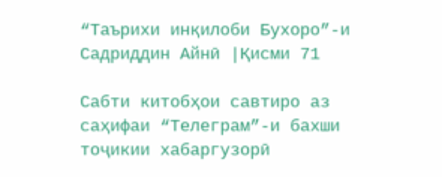“Таърихи инқилоби Бухоро”-и Садриддин Айнӣ |Қисми 71

Cабти китобҳои савтиро аз саҳифаи “Телеграм”-и бахши тоҷикии хабаргузорӣ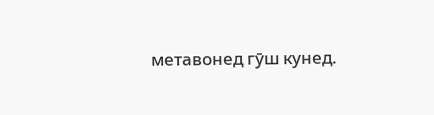метавонед гӯш кунед.